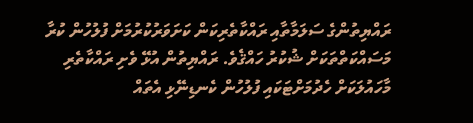ރައްޔިތުންގެ ސަލަމާތާއި ރައްކާތެރިކަން ކަށަވަރުކުރުމަށް ފުލުހުން ކުރާ މަސައްކަތްތަކަށް ޝުކުރު ހައްޤެވެ. ރައްޔިތުން އުޅޭ ވެށި ރައްކާތެރި މާހައުލަކަށް ހެދުމަށްޓަކައި ފުލުހުން ކެނޑިނޭޅި އެތައް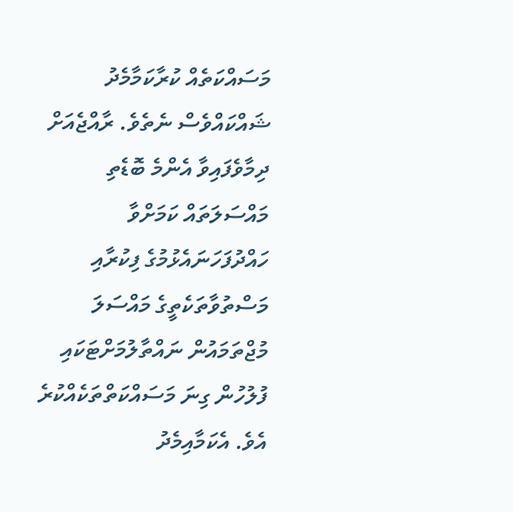މަސައްކަތެއް ކުރާކަމާމެދު ޝައްކައްވެސް ނެތެވެ. ރާއްޖެއަށް ދިމާވެފައިވާ އެންމެ ބޮޑެތި މައްސަލަތައް ކަމަށްވާ ހައްދުފަހަނައެޅުމުގެ ފިކުރާއި މަސްތުވާތަކެތީގެ މައްސަލަ މުޖްތަމައުން ނައްތާލުމަށްޓަކައި ފުލުހުން ގިނަ މަސައްކަތްތަކެއްކުރެ އެވެ. އެކަމާއިމެދު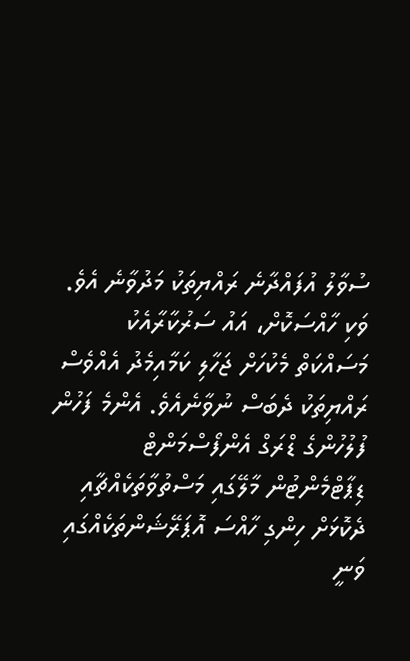ސުވާލު އުފައްދާނެ ރައްޔިތަކު މަދުވާނެ އެވެ.
ވަކި ހާއްސަކޮށް، އައު ސަރުކާރާއެކު މަސައްކަތް މެކުހަށް ޖަހާލި ކަމާއިމެދު އެއްވެސް ރައްޔިތަކު ދެބަސް ނުވާނެއެވެ. އެންމެ ފަހުން ފުލުހުންގެ ޑްރަގް އެންފޯސްމަންޓް ޑިޕާޓްމެންޓުން މާލޭގައި މަސްތުވާތަކެއްޗާއި ދެކޮޅަށް ހިންގި ހާއްސަ އޮޕަރޭޝަންތަކެއްގައި ވަނީ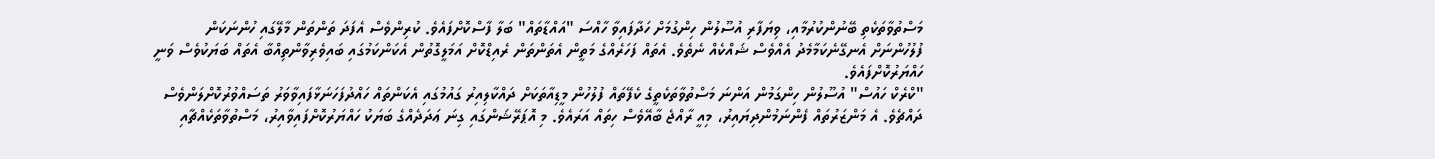މަސްތުވާތަކެތި ބޭނުންކުރުމާއި، ވިޔަފާރި އުސޫލުން ހިންގުމަށް ހަދާފައިވާ ހާއްސަ "އައްޑާތައް" ބަލާ ފާސްކޮށްފައެވެ. ކުރިންވެސް އެފަދަ ތަންތަން މާލޭގައި ހުންނަކަން ފުލުހުންނަށް އެނގޭނެކަމާމެދު އެއްވެސް ޝައްކެއް ނެތެވެ. އެތައް ފަހަރެއްގެ މަތީން އެތަންތަން ރެއިޑްކޮށް އަމަލީގޮތުން އެކަންކަމުގައި ބައިވެރިވާންތިއްބާ އެތައް ބަޔަކުވެސް ވަނީ ހައްޔަރުކޮށްފައެވެ.
"ކްރެކް ހައުސް" އުސޫލުން ހިންގަމުން އަންނަ މަސްތުވާތަކެތީގެ ކެފޭތައް ފުލުހުން މީޑިއާތަކަށް ދައްކާލިއިރު ގައުމުގައި އެކަންތައް ހައްދުފަހަނަޅާފައިވާވަރު ތަސައްވުރުކޮށްލަންވެސް ދައްޗެވެ. އެ މަންޒަރުތައް ފެންނަމުންދިޔައިރު، މިއީ ރާއްޖެ ބާއޭވެސް ހިތައް އަރައެވެ. މި އޮޕަރޭޝަންގައި ގިނަ ޢަދަދެއްގެ ބަޔަކު ހައްޔަރުކޮށްފައިވާއިރު، މަސްތުވާތަކެއްޗާއި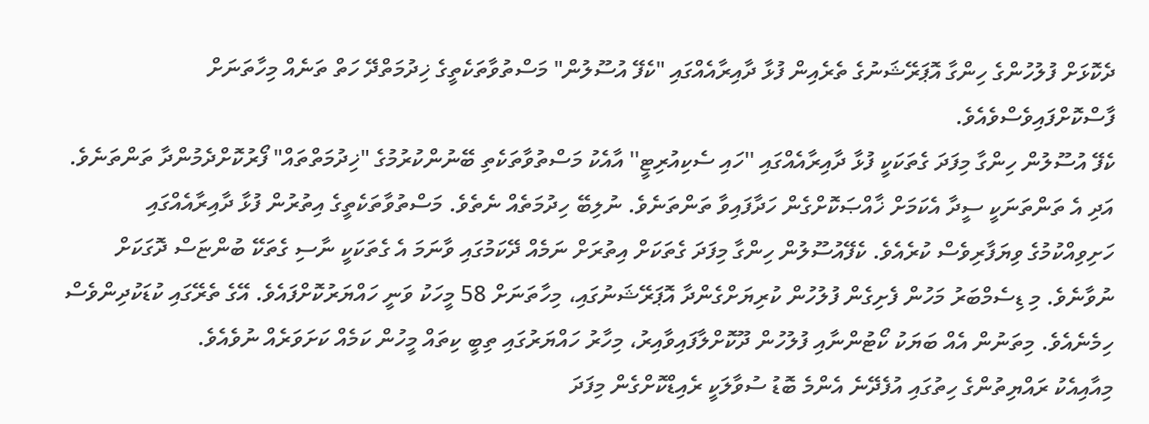ދެކޮޅަށް ފުލުހުންގެ ހިންގާ އޮޕަރޭޝަނުގެ ތެރެއިން ފުޅާ ދާއިރާއެއްގައި "ކެފޭ އުސޫލުން" މަސްތުވާތަކެތީގެ ޚިދުމަތްދޭ ހަތް ތަނެއް މިހާތަނަށް ފާސްކޮށްފައިވެސްވެއެވެ.
ކެފޭ އުސޫލުން ހިންގާ މިފަދަ ގެތަކަކީ ފުޅާ ދާއިރާއެއްގައި ''ހައި ސެކިއުރިޓީ'' އާއެކު މަސްތުވާތަކެތި ބޭނުންކުރުމުގެ "ޚިދުމަތްތައް" ފޯރުކޮށްދެމުންދާ ތަންތަނެވެ. އަދި އެ ތަންތަނަކީ ސީދާ އެކަމަށް ޚާއްޞަކޮށްގެން ހަދާފައިވާ ތަންތަނެވެ. ނުލިބޭ ހިދުމަތެއް ނެތެވެ. މަސްތުވާތަކެތީގެ އިތުރުން ފުޅާ ދާއިރާއެއްގައި ހަށިވިއްކުމުގެ ވިޔަފާރިވެސް ކުރެއެވެ. ކެފޭއުސޫލުން ހިންގާ މިފަދަ ގެތަކަށް އިތުރަށް ނަމެއް ދޭކަމުގައި ވާނަމަ އެ ގެތަކަކީ ނާސި ގެތަކޭ ބުންޏަސް ދޮގަކަށް ނުވާނެވެ. މި ޑިސެމްބަރު މަހުން ފެށިގެން ފުލުހުން ކުރިޔަށްގެންދާ އޮޕަރޭޝަނުގައި، މިހާތަނަށް 58 މީހަކު ވަނީ ހައްޔަރުކޮށްފައެވެ. އޭގެ ތެރޭގައި ކުޑަކުދިންވެސް ހިމެނެއެވެ. މިތަނުން އެއް ބަޔަކު ކޯޓުންނާއި ފުލުހުން ދޫކޮށްލާފައިވާއިރު، މިހާރު ހައްޔަރުގައި ތިބީ ކިތައް މީހުން ކަމެއް ކަށަވަރެއް ނުވެއެވެ.
މިއާއިއެކު ރައްޔިތުންގެ ހިތުގައި އުފެދޭނެ އެންމެ ބޮޑު ސުވާލަކީ ރެއިޑްކޮށްގެން މިފަދަ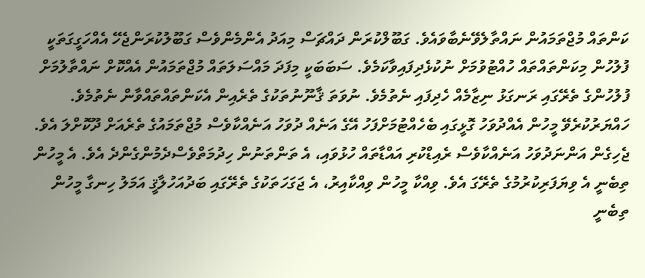ކަންތައް މުޖްތަމައުން ނައްތާލެވޭނެބާވައެވެ. ގަބޫލްކުރަން ދައްޗަސް މިއަދު އެންމެންވެސް ގަބޫލުކުރަންޖެހޭ އެއްހަގީގަތަކީ ފުލުހުން މިކަންތައްތައް ހުއްޓުވުމަށް ނުކުޅެދިފައިވާކަމެވެ. ސަބަބަކީ މިފަދަ މައްސަލަތައް މުޖްތަމައުން އެއްކޮށް ނައްތާލުމަށް ފުލުހުންގެ ތެރޭގައި ރަނގަޅު ނިޒާމެއް ހެދިފައި ނެތުމެވެ. ނުވަތަ ޤާނޫނުތަކުގެ ތެރެއިން އެކަންތައްތައްވާން ނެތުމެވެ. ހައްޔަރުކުރެވޭ މީހުން އެއްދުވަހު ގޮޅީގައި ބެހެއްޓުމަށްފަހު އޭގެ އަނެއް ދުވަހު އަނެއްކާވެސް މުޖްތަމައުގެ ތެރެއަށް ދޫކޮށްލަ އެވެ.
ޖެހިގެން އަންނަދުވަހު އަނެއްކާވެސް ރެއިޑްކުރި އައްޑާތައް ހުޅުވައި، އެ ތަންތަނުން ހިދުމަތްވެސްދެމުންގެންދެ އެވެ. އެ މީހުން ތިބެނީ އެ ވިޔަފަރިކުރުމުގެ ތެރޭގަ އެވެ. ވިއްކާ މީހުން ވިއްކާއިރު، އެ ޖަގަހަތަކުގެ ތެރޭގައި ބަދުއަހުލާޤީ އަމަލު ހިނގާ މީހުން ތިބެނީ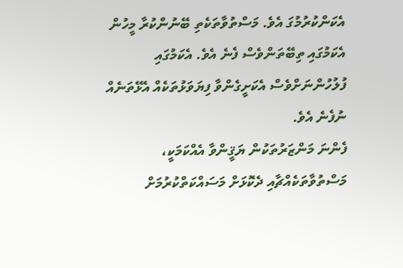އެކަންކުރުމުގަ އެވެ. މަސްތުވާތަކެތި ބޭނުންކުރާ މީހުން އެކަމުގައި ތިބޭތަންވެސް ފެނެ އެވެ. އެކަމުގައި ފުލުހުންނަށްވެސް އެކަށީގެންވާ ފިޔަވަޅުތަކެއް އެޅޭތަނެއް ނުފެނެ އެވެ.
ފެންނަ މަންޒަރުތަކުން ޔަޤީންވާ އެއްކަމަކީ، މަސްތުވާތަކެއްޗާއި ދެކޮޅަށް މަސައްކަތްކުރުމަށް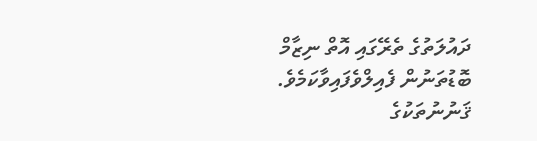ދައުލަތުގެ ތެރޭގައި އޮތް ނިޒާމް ބޮޑުތަނުން ފެއިލްވެފައިވާކަމެވެ. ޤަނުނުތަކުގެ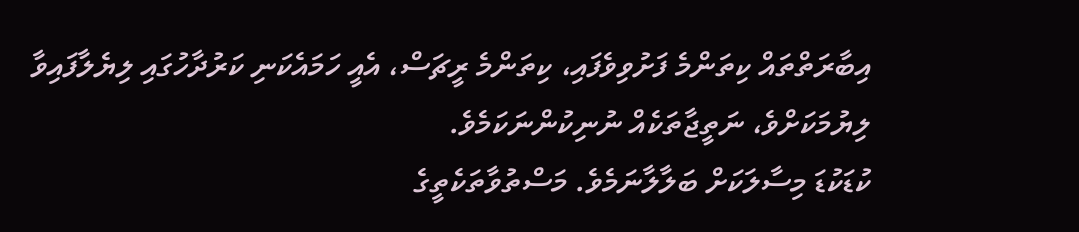އިބާރަތްތައް ކިތަންމެ ފަށުވިވެފައި، ކިތަންމެ ރީޗަސް، އެއީ ހަމައެކަނި ކަރުދާހުގައި ލިޔެލާފައިވާ ލިޔުމަކަށްވެ، ނަތީޖާތަކެއް ނުނިކުންނަކަމެވެ.
ކުޑަކުޑަ މިސާލަކަށް ބަލާލާނަމެވެ. މަސްތުވާތަކެތީގެ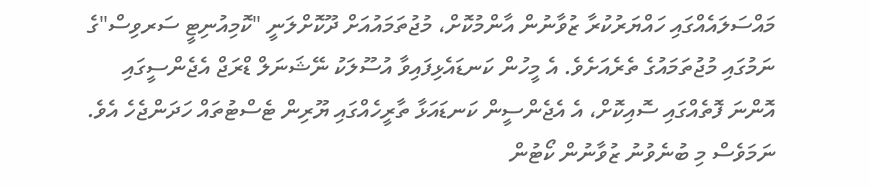މައްސަލައެއްގައި ހައްޔަރުކުރާ ޒުވާނުން އާންމުކޮށް، މުޖުތަމައުއަށް ދޫކޮށްލަނީ "ކޮމިއުނިޓީ ސަރވިސް"ގެ ނަމުގައި މުޖުތަމައުގެ ތެރެއަށެވެ. އެ މީހުން ކަނޑައެޅިފައިވާ އުސޫލަކު ނޭޝަނަލް ޑްރަޖް އެޖެންސީގައި އޮންނަ ފޮތެއްގައި ސޮއިކޮށް، އެ އެޖެންސީން ކަނޑައަޅާ ތާރީހެއްގައި ޔޫރިން ޓެސްޓުތައް ހަދަންޖެހެ އެވެ. ނަމަވެސް މި ބުނެވުނު ޒުވާނުން ކޯޓުން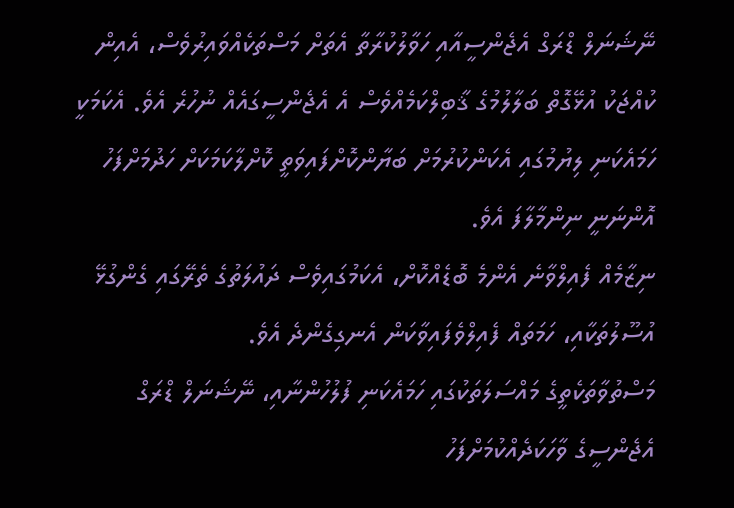ނޭޝަނަލް ޑްރަގް އެޖެންސީއާއި ހަވާލުކުރާތާ އެތަށް މަސްތަކެއްވައިރުވެސް، އެއިން ކުއްޖަކު އުޅޭގޮތް ބަލާލުމުގެ ޤާބިލްކަމެއްވެސް އެ އެޖެންސީގައެއް ނުހުރެ އެވެ. އެކަމަކީ ހަމައެކަނި ލިޔުމުގައި އެކަންކުރުމަށް ބަޔާންކޮށްފައިވަތީ ކޮށްލާކަމަކަށް ހަދުމަށްފަހު އޮންނަނީ ނިންމާލާފަ އެވެ.
ނިޒާމެއް ފެއިލްވާނެ އެންމެ ބޮޑެއްކޮށް، އެކަމުގައިވެސް ދައުލަތުގެ ތެރޭގައި ގެންގުޅޭ އުސޫލުތަކާއި، ހަމަތައް ފެއިލްވެފައިވާކަން އެނގިގެންދެ އެވެ.
މަސްތުވާތަކެތީގެ މައްސަލަތަކުގައި ހަމައެކަނި ފުލުހުންނާއި، ނޭޝަނަލް ޑްރަގް އެޖެންސީގެ ވާހަކަދެއްކުމަށްފަހު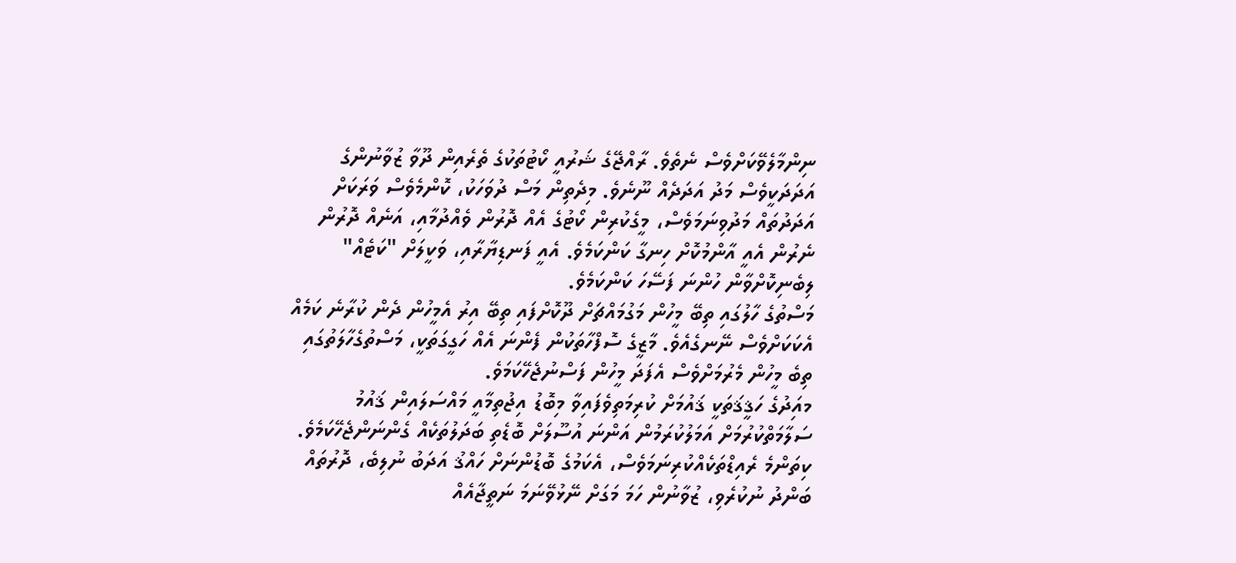ނިންމާލެވޭކަށްވެސް ނެތެވެ. ރާއްޖޭގެ ޝަރުއީ ކޯޓުތަކުގެ ތެރެއިން ދޫވާ ޒުވާނުންގެ އަދަދަކީވެސް މަދު އަދަދެއް ނޫނެވެ. މިދެތިން މަސް ދުވަހަކު، ކޮންމެވެސް ވަރަކަށް އަދަދުތައް މަދުވިނަމަވެސް، މީގެކުރިން ކޯޓުގެ އެއް ދޮރުން ވެއްދުމާއި، އަނެއް ދޮރުން ނެރުން އެއީ އާންމުކޮށް ހިނގާ ކަންކަމެވެ. އެއީ ފަނޑިޔާރާއި، ވަކީލަށް "ކަޓެއް" ލިބެނިކޮށްވާން ހުންނަ ފަސޭހަ ކަންކަމެވެ.
މަސްތުގެ ހާލުގައި ތިބޭ މީހުން މަގުމައްޗަށް ދޫކޮށްފައި ތިބޭ އިރު އެމީހުން ދެން ކުރާނެ ކަމެއް އެކަކަށްވެސް ނޭނގެއެވެ. މާޒީގެ ސޮފްހާތަކުން ފެންނަ އެއް ހަގީގަތަކީ، މަސްތުގެހާލަތުގައި ތިބެ މީހުން މެރުމަށްވެސް އެފަދަ މީހުން ފަސްނުޖެހޭކަމަވެ.
މއިަދުގެ ހަޤީޤަތަކީ ޤައުމަށް ކުރިމަތިވެފައިވާ މިބޮޑު އިޖުތިމާއީ މައްސަލައިން ޤައުމު ސަލާމަތްކުރުމަށް އަމަލުކުރަމުން އަންނަ އުސޫލަށް ބޮޑެތި ބަދަލުތަކެއް ގެންނަންޖެހޭކަމެވެ. ކިތަންމެ ރެއިޑްތަކެއްކުރިނަމަވެސް، އެކަމުގެ ބޮޑުންނަށް ހައްޤު އަދަބު ނުލިބެ، ދޮރުތައް ބަންދު ނުކުރެވި، ޒުވާނުން ހަމަ މަގަށް ނޭޅުވޭނަމަ ނަތީޖާއެއް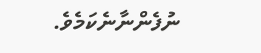ނުފެންނާނެކަމެވެ.